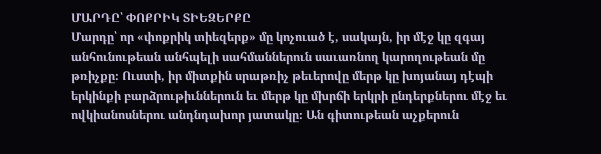ՄԱՐԴԸ՝ ՓՈՔՐԻԿ ՏԻԵԶԵՐՔԸ
Մարդը՝ որ «փոքրիկ տիեզերք» մը կոչուած է, սակայն, իր մէջ կը զգայ անհունութեան անհպելի սահմաններուն սաւառնող կարողութեան մը թռիչքը։ Ուստի, իր միտքին սրաթռիչ թեւերովը մերթ կը խոյանայ դէպի երկինքի բարձրութիւններուն եւ մերթ կը մխրճի երկրի ընդերքներու մէջ եւ ովկիանոսներու անդնդախոր յատակը։ Ան գիտութեան աչքերուն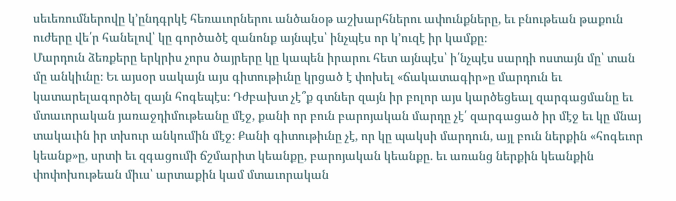սեւեռումներովը կ՚ընդգրկէ հեռաւորներու անծանօթ աշխարհներու ափունքները, եւ բնութեան թաքուն ուժերը վե՛ր հանելով՝ կը գործածէ զանոնք այնպէս՝ ինչպէս որ կ՚ուզէ իր կամքը։
Մարդուն ձեռքերը երկրիս չորս ծայրերը կը կապեն իրարու հետ այնպէս՝ ի՛նչպէս սարդի ոստայն մը՝ տան մը անկիւնը։ Եւ այսօր սակայն այս գիտութիւնը կրցած է փոխել «ճակատագիր»ը մարդուն եւ կատարելագործել զայն հոգեպէս։ Դժբախտ չէ՞ք գտներ զայն իր բոլոր այս կարծեցեալ զարգացմանը եւ մտաւորական յառաջդիմութեանը մէջ, քանի որ բուն բարոյական մարդը չէ՛ զարգացած իր մէջ եւ կը մնայ տակաւին իր տխուր անկումին մէջ։ Քանի գիտութիւնը չէ, որ կը պակսի մարդուն, այլ բուն ներքին «հոգեւոր կեանք»ը, սրտի եւ զգացումի ճշմարիտ կեանքը, բարոյական կեանքը. եւ առանց ներքին կեանքին փոփոխութեան միւս՝ արտաքին կամ մտաւորական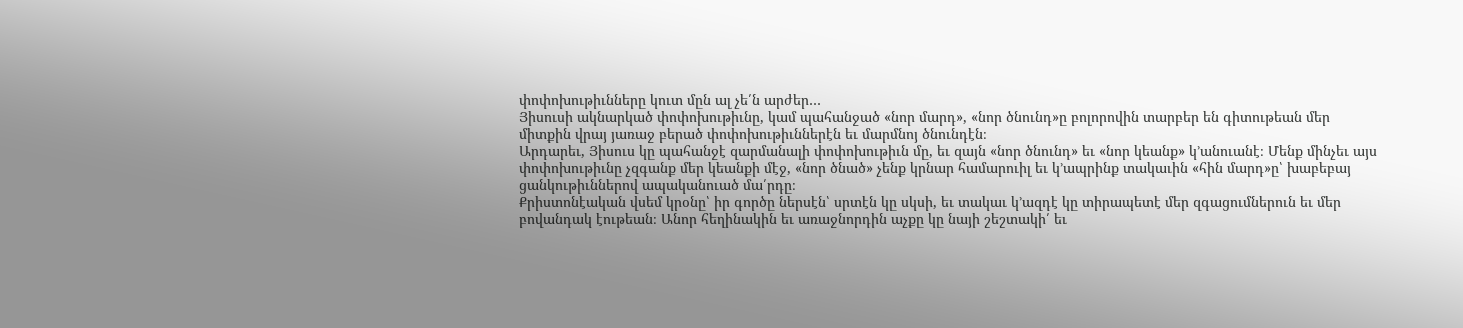փոփոխութիւնները կուտ մըն ալ չե՛ն արժեր…
Յիսուսի ակնարկած փոփոխութիւնը, կամ պահանջած «նոր մարդ», «նոր ծնունդ»ը բոլորովին տարբեր են գիտութեան մեր միտքին վրայ յառաջ բերած փոփոխութիւններէն եւ մարմնոյ ծնունդէն։
Արդարեւ, Յիսուս կը պահանջէ զարմանալի փոփոխութիւն մը, եւ զայն «նոր ծնունդ» եւ «նոր կեանք» կ՚անուանէ։ Մենք մինչեւ այս փոփոխութիւնը չզգանք մեր կեանքի մէջ, «նոր ծնած» չենք կրնար համարուիլ եւ կ՚ապրինք տակաւին «հին մարդ»ը՝ խաբեբայ ցանկութիւններով ապականուած մա՛րդը։
Քրիստոնէական վսեմ կրօնը՝ իր գործը ներսէն՝ սրտէն կը սկսի, եւ տակաւ կ՚ազդէ կը տիրապետէ մեր զգացումներուն եւ մեր բովանդակ էութեան։ Անոր հեղինակին եւ առաջնորդին աչքը կը նայի շեշտակի՛ եւ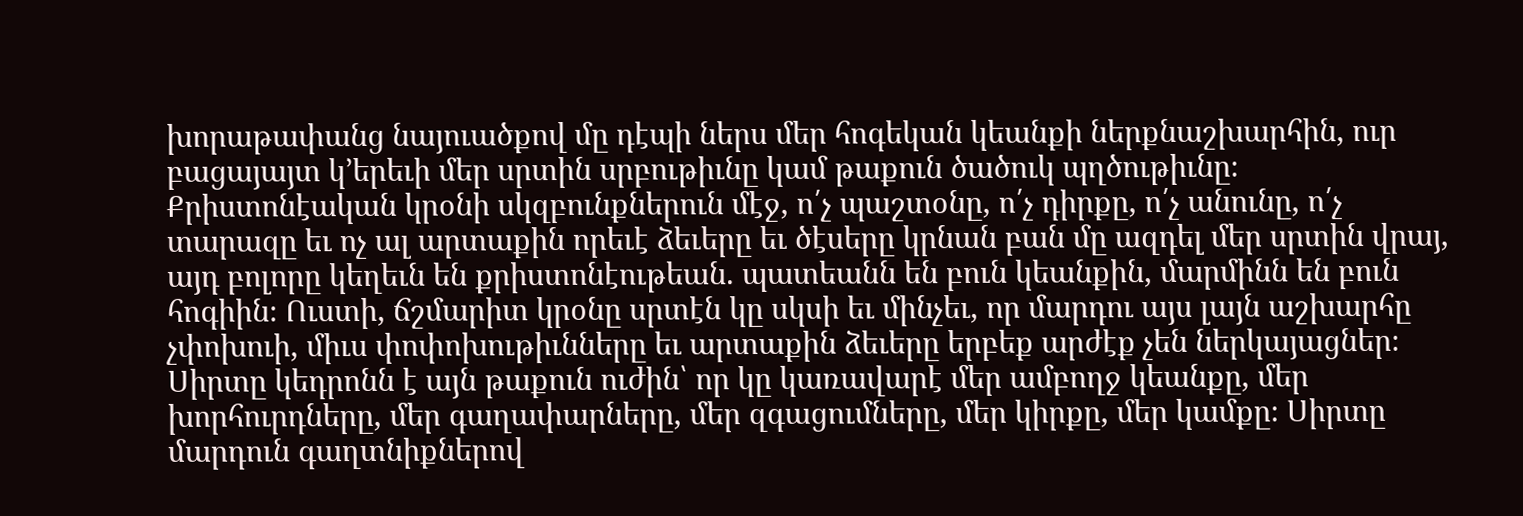խորաթափանց նայուածքով մը դէպի ներս մեր հոգեկան կեանքի ներքնաշխարհին, ուր բացայայտ կ՚երեւի մեր սրտին սրբութիւնը կամ թաքուն ծածուկ պղծութիւնը։
Քրիստոնէական կրօնի սկզբունքներուն մէջ, ո՛չ պաշտօնը, ո՛չ դիրքը, ո՛չ անունը, ո՛չ տարազը եւ ոչ ալ արտաքին որեւէ ձեւերը եւ ծէսերը կրնան բան մը ազդել մեր սրտին վրայ, այդ բոլորը կեղեւն են քրիստոնէութեան. պատեանն են բուն կեանքին, մարմինն են բուն հոգիին։ Ուստի, ճշմարիտ կրօնը սրտէն կը սկսի եւ մինչեւ, որ մարդու այս լայն աշխարհը չփոխուի, միւս փոփոխութիւնները եւ արտաքին ձեւերը երբեք արժէք չեն ներկայացներ։ Սիրտը կեդրոնն է այն թաքուն ուժին՝ որ կը կառավարէ մեր ամբողջ կեանքը, մեր խորհուրդները, մեր գաղափարները, մեր զգացումները, մեր կիրքը, մեր կամքը։ Սիրտը մարդուն գաղտնիքներով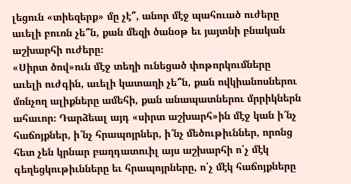լեցուն «տիեզերք» մը չէ՞, անոր մէջ պահուած ուժերը աւելի բուռն չե՞ն, քան մեզի ծանօթ եւ յայտնի բնական աշխարհի ուժերը։
«Սիրտ ծով»ուն մէջ տեղի ունեցած փոթորկումները աւելի ուժգին, աւելի կատաղի չե՞ն, քան ովկիանոսներու մռնչող ալիքները ամեհի, քան անապատներու մրրիկներն ահաւոր։ Դարձեալ այդ «սիրտ աշխարհ»ին մէջ կան ի՜նչ հաճոյքներ, ի՜նչ հրապոյրներ, ի՜նչ մեծութիւններ, որոնց հետ չեն կրնար բաղդատուիլ այս աշխարհի ո՛չ մէկ գեղեցկութիւնները եւ հրապոյրները, ո՛չ մէկ հաճոյքները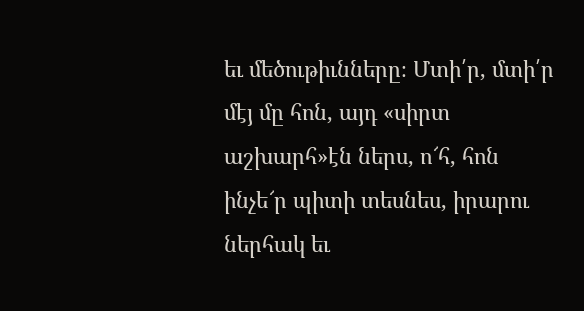եւ մեծութիւնները։ Մտի՛ր, մտի՛ր մէյ մը հոն, այդ «սիրտ աշխարհ»էն ներս, ո՜հ, հոն ինչե՜ր պիտի տեսնես, իրարու ներհակ եւ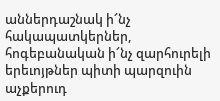աններդաշնակ ի՜նչ հակապատկերներ, հոգեբանական ի՜նչ զարհուրելի երեւոյթներ պիտի պարզուին աչքերուդ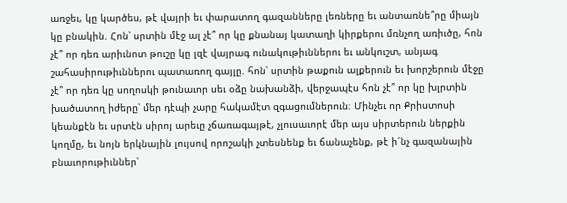առջեւ, կը կարծես, թէ վայրի եւ փարատող գազանները լեռները եւ անտառնե՞րը միայն կը բնակին. Հոն՝ սրտին մէջ ալ չէ՞ որ կը քնանայ կատաղի կիրքերու մռնչող առիւծը, հոն չէ՞ որ դեռ արիւնոտ թուշը կը լզէ վայրագ ունակութիւններու եւ անկուշտ, անյագ շահասիրութիւններու պատառող գայլը. հոն՝ սրտին թաքուն ալքերուն եւ խորշերուն մէջը չէ՞ որ դեռ կը սողոսկի թունաւոր սեւ օձը նախանձի, վերջապէս հոն չէ՞ որ կը խլրտին խածատող իժերը՝ մեր դէպի չարը հակամէտ զգացումներուն։ Մինչեւ որ Քրիստոսի կեանքէն եւ սրտէն սիրոյ արեւը չճառագայթէ, չլուսաւորէ մեր այս սիրտերուն ներքին կողմը, եւ նոյն երկնային լույսով որոշակի չտեսնենք եւ ճանաչենք, թէ ի՜նչ գազանային բնաւորութիւններ՝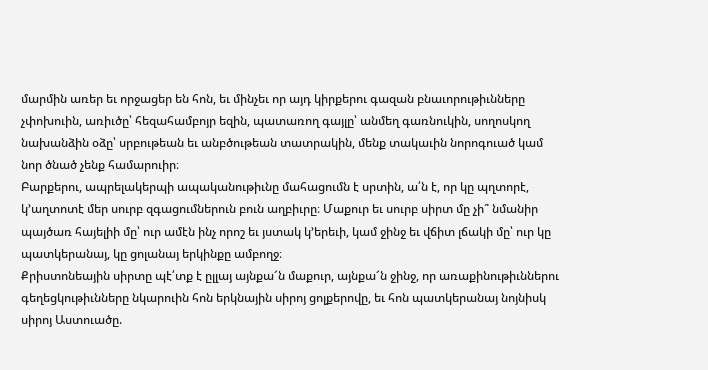մարմին առեր եւ որջացեր են հոն, եւ մինչեւ որ այդ կիրքերու գազան բնաւորութիւնները չփոխուին, առիւծը՝ հեզահամբոյր եզին, պատառող գայլը՝ անմեղ գառնուկին, սողոսկող նախանձին օձը՝ սրբութեան եւ անբծութեան տատրակին, մենք տակաւին նորոգուած կամ նոր ծնած չենք համարուիր։
Բարքերու, ապրելակերպի ապականութիւնը մահացումն է սրտին, ա՛ն է, որ կը պղտորէ, կ՚աղտոտէ մեր սուրբ զգացումներուն բուն աղբիւրը։ Մաքուր եւ սուրբ սիրտ մը չի՞ նմանիր պայծառ հայելիի մը՝ ուր ամէն ինչ որոշ եւ յստակ կ՚երեւի, կամ ջինջ եւ վճիտ լճակի մը՝ ուր կը պատկերանայ, կը ցոլանայ երկինքը ամբողջ։
Քրիստոնեային սիրտը պէ՛տք է ըլլայ այնքա՜ն մաքուր, այնքա՜ն ջինջ, որ առաքինութիւններու գեղեցկութիւնները նկարուին հոն երկնային սիրոյ ցոլքերովը, եւ հոն պատկերանայ նոյնիսկ սիրոյ Աստուածը.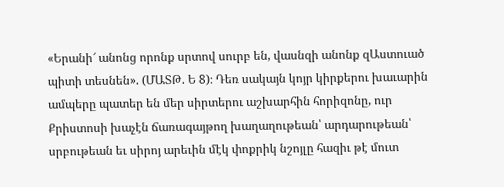«Երանի՜ անոնց որոնք սրտով սուրբ են, վասնզի անոնք զԱստուած պիտի տեսնեն». (ՄԱՏԹ. Ե 8)։ Դեռ սակայն կոյր կիրքերու խաւարին ամպերը պատեր են մեր սիրտերու աշխարհին հորիզոնը, ուր Քրիստոսի խաչէն ճառագայթող խաղաղութեան՝ արդարութեան՝ սրբութեան եւ սիրոյ արեւին մէկ փոքրիկ նշոյլը հազիւ թէ մուտ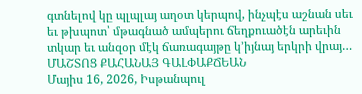գտնելով կը պլպլայ աղօտ կերպով, ինչպէս աշնան սեւ եւ թխպոտ՝ մթագնած ամպերու ճեղքուածէն արեւին տկար եւ անզօր մէկ ճառագայթը կ՚իյնայ երկրի վրայ…
ՄԱՇՏՈՑ ՔԱՀԱՆԱՅ ԳԱԼՓԱՔՃԵԱՆ
Մայիս 16, 2026, Իսթանպուլ